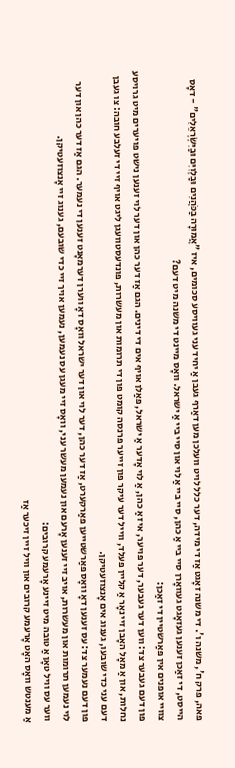פאה, פרק ח', משנה ו'. די משנה זאָגט אַז די מידה, דער כלל לויט וועלכן מען דאַרף געבן אַ יחיד עני געוויסע סכומים, איז "אֲמוּרָה בַכֹּהֲנִים וּבַלְוִיִּם וּבַיִּשְׂרְאֵלִים" - דאָס הייסט, די זאַכן זענען געזאָגט געוואָרן סיי ביי אַ כהן, סיי ביי אַ לוי און סיי ביי אַ ישראל. וואָס מיינט די משנה מיט דעם?
צוויי אופנים אין פאַרשטיין די זאַכן:
פון דעם געבער צד: ווען דער געבער, דער פויער, איז אַ כהן, אַ לוי אָדער אַ ישראל, פאַלן אויף אים די דינים. הגם אַז דער כהן און דער לוי זענען נישט פויערים מיט גרויסע נחלות, און אַ מאָל האָבן זיי נאָר אַ קליין פעלד, ווייל דער עיקר פון זייער פרנסה קומט פון די תרומות און מעשרות, פונדעסטוועגן ליגט אויף זיי די זעלבע חובה: צו געבן דעם עני כדי שובעו, גענוג אים אָנצוזעטיקן.
פון דעם נעמער צד: עס זענען דאָ וואָס פאַרשטייען פאַרקערט, אַז דער כהן, דער לוי און דער ישראל וואָס דאָ ווערן דערמאָנט זענען די נעמער. הגם אַז דער כהן און דער לוי נעמען תרומות און מעשרות, אויב זיי זענען אָרעם און נעמען מעשר עני, וואָס זיי מעגן עס נעמען, נעמען אויך זיי כדי שובעם, גענוג זיי אָנצוזעטיקן.
ווער עס וויל טאָן אַ טובה מיט זיינע אָרעמע קרובים:
אַ מענטש וואָס האָט אָרעמע קרובים און וויל זיין זיכער אַז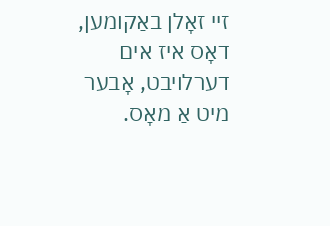זיי זאָלן באַקומען, דאָס איז אים דערלויבט, אָבער מיט אַ מאָס.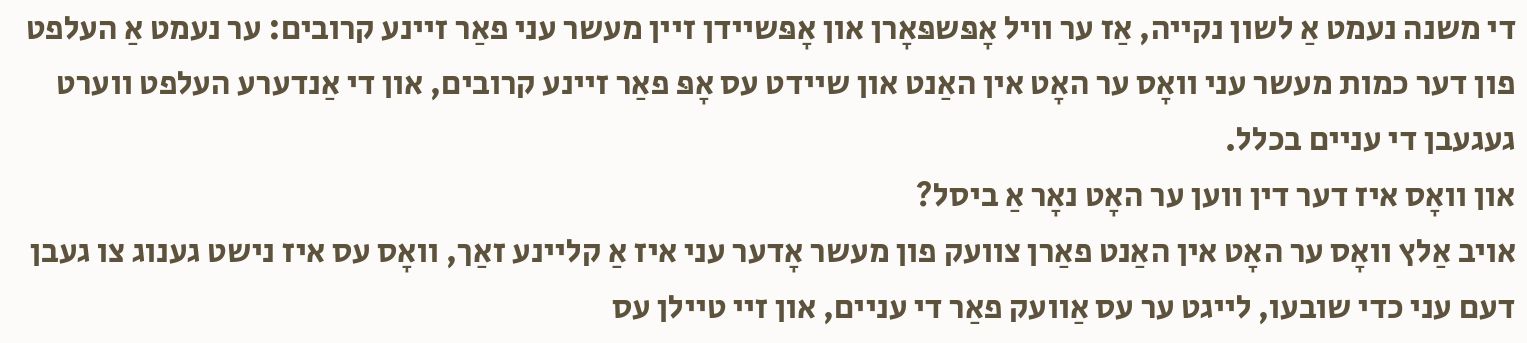די משנה נעמט אַ לשון נקייה, אַז ער וויל אָפּשפּאָרן און אָפּשיידן זיין מעשר עני פאַר זיינע קרובים: ער נעמט אַ העלפט פון דער כמות מעשר עני וואָס ער האָט אין האַנט און שיידט עס אָפּ פאַר זיינע קרובים, און די אַנדערע העלפט ווערט געגעבן די עניים בכלל.
און וואָס איז דער דין ווען ער האָט נאָר אַ ביסל?
אויב אַלץ וואָס ער האָט אין האַנט פאַרן צוועק פון מעשר אָדער עני איז אַ קליינע זאַך, וואָס עס איז נישט גענוג צו געבן דעם עני כדי שובעו, לייגט ער עס אַוועק פאַר די עניים, און זיי טיילן עס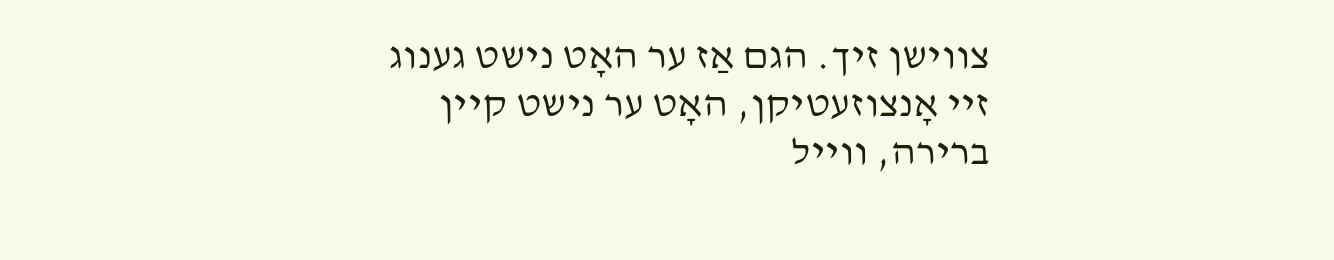צווישן זיך. הגם אַז ער האָט נישט גענוג זיי אָנצוזעטיקן, האָט ער נישט קיין ברירה, ווייל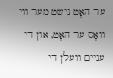ער האָט נישט מער ווי וואָס ער האָט, און די עניים וועלן די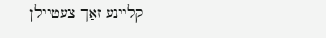קליינע זאַך צעטיילן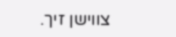צווישן זיך.